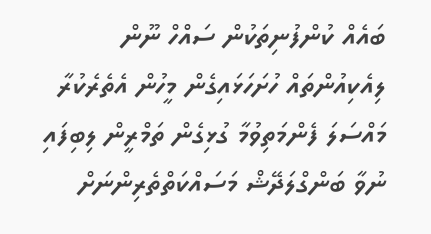ބައެއް ކުންފުނިތަކުން ސައްހް ނޫން ލިއެކިއުންތައް ހުށަހަޅައިގެން މީހުން އެތެރެކުރާ މައްސަލަ ފެންމަތިވުމާ ގުޅިގެން ތަމްރީން ލިބިފައި ނުވާ ބަންގްލަދޭޝް މަސައްކަތްތެރިންނަށް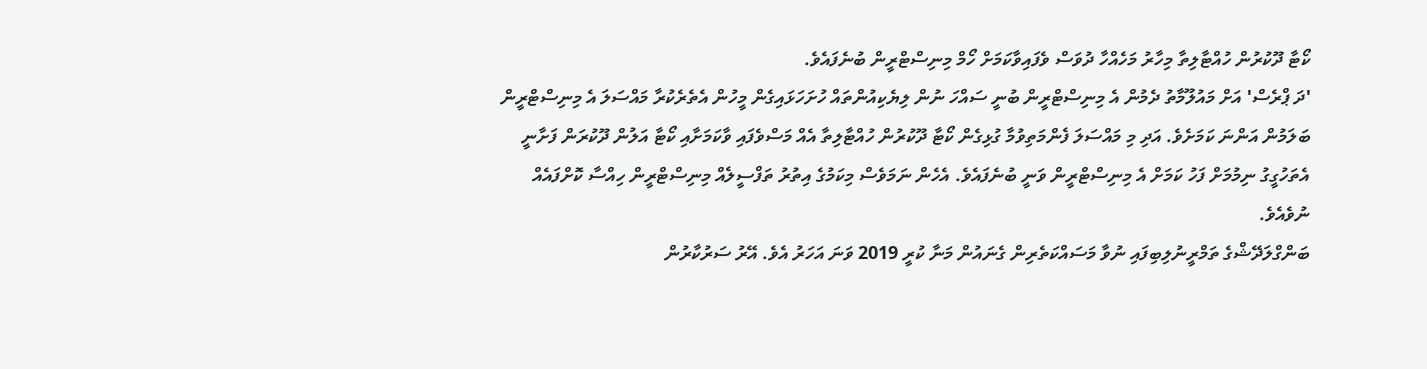ކޯޓާ ދޫކުރުން ހުއްޓާލިތާ މިހާރު މަހެއްހާ ދުވަސް ވެފައިވާކަމަށް ހޯމް މިނިސްޓްރީން ބުނެފައެވެ.
'ދަ ޕްރެސް' އަށް މައުލޫމާތު ދެމުން އެ މިނިސްޓްރީން ބުނީ ސައްހަ ނުން ލިޔެކިއުންތައް ހުށަހަޅައިގެން މީހުން އެތެރެކުރާ މައްސަލަ އެ މިނިސްޓްރީން ބަލަމުން އަންނަ ކަމަށެވެ. އަދި މި މައްސަލަ ފެންމަތިވުމާ ގުޅިގެން ކޯޓާ ދޫކުރުން ހުއްޓާލިތާ އެއް މަސްވެފައި ވާކަމަށާއި ކޯޓާ އަލުން ދޫކުރަން ފަށާނީ އެތަހުގީގު ނިމުމަށް ފަހު ކަމަށް އެ މިނިސްޓްރީން ވަނީ ބުނެފައެވެ. އެހެން ނަމަވެސް މިކަމުގެ އިތުރު ތަފްސީލެއް މިނިސްޓްރީން ހިއްސާ ކޮށްފައެއް ނުވެއެވެ.
ބަންގްލަދޭޝްގެ ތަމްރީނުލިބިފައި ނުވާ މަސައްކަތެރިން ގެނައުން މަނާ ކުރީ 2019 ވަނަ އަހަރު އެވެ. އޭރު ސަރުކާރުން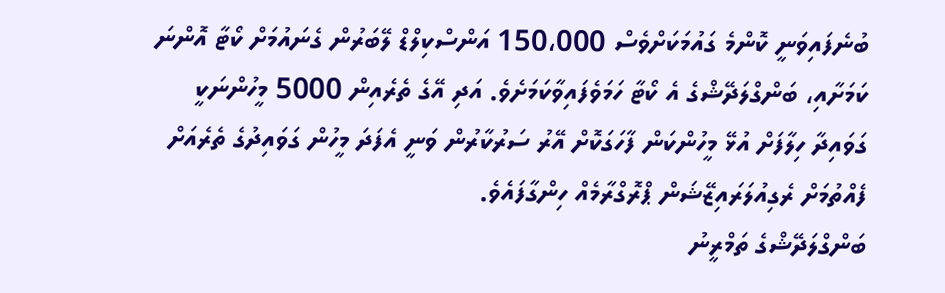ބުނެފައިވަނީ ކޮންމެ ގައުމަކަށްވެސް 150،000 އަންސްކިލްޑް ލޭބަރުން ގެނައުމަށް ކޯޓާ އޮންނަ ކަމަށާއި، ބަންގްލަދޭޝްގެ އެ ކޯޓާ ހަމަވެފައިވާކަމަށެވެ. އަދި އޭގެ ތެރެއިން 5000 މީހުންނަކީ ގަވައިދާ ހިލާފަށް އުޅޭ މީހުންކަން ފާހަގަކޮށް އޭރު ސަރުކާރުން ވަނީ އެފަދަ މީހުން ގަވައިދުގެ ތެރެއަށް ފެއްތުމަށް ރެގިއުލަރައިޒޭޝަން ޕްރޮގްރާމެއް ހިންގާފައެވެ.
ބަންގްލަދޭޝްގެ ތަމްރީނު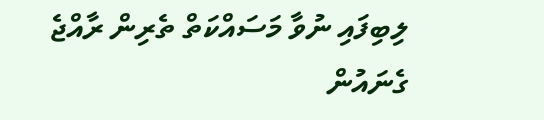ލިބިފައި ނުވާ މަސައްކަތް ތެރިން ރާއްޖެ ގެނައުން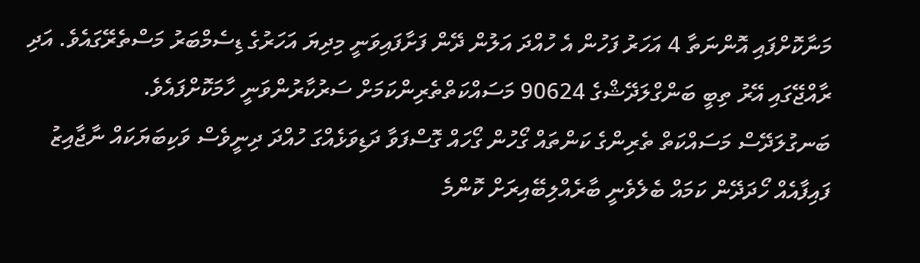މަނާކޮށްފައި އޮންނަތާ 4 އަހަރު ފަހުން އެ ހުއްދަ އަލުން ދޭން ފަށާފައިވަނީ މިދިޔަ އަހަރުގެ ޑިސެމްބަރު މަސްތެރޭގައެވެ. އަދި ރާއްޖޭގައި އޭރު ތިބީ ބަންގްލަދޭޝްގެ 90624 މަސައްކަތްތެރިންކަމަށް ސަރުކާރުންވަނީ ހާމަކޮށްފައެވެ.
ބަނގުލަދޭސް މަސައްކަތް ތެރިންގެ ކަންތައް ގޯހުން ގޯހައް ގޮސްފަވާ ދަޑިވަޅެއްގަ ހުއްދަ ދިނީވެސް ވަކިބަޔަކައް ނާޖާއިޒު ފައިފާއެއް ހޯދަދޭން ކަމައް ބެލެވެނީ ބާރެއްލިބޭއިރަށް ކޮންމެ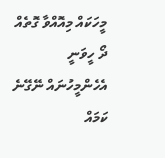މީހަކައް މިއޮއްވާ ގޮތެއް ދޯ ހީވަނީ އެހެންމީހުނައް ނޭގޭނެ ކަމައް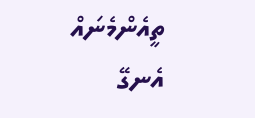ތީއެންމެނައް އެނގޭ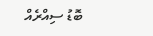ބޮޑު ސިއްރެއް